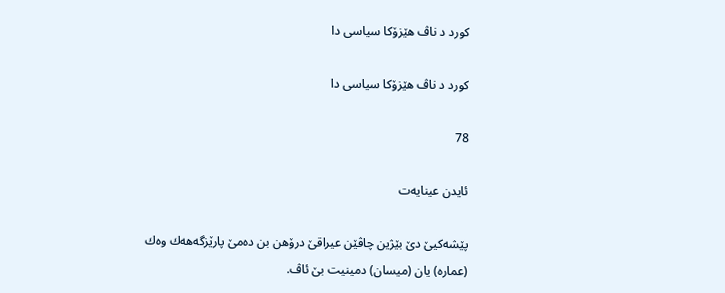كورد د ناڤ هێزۆكا سیاسی دا

كورد د ناڤ هێزۆكا سیاسی دا

78

ئایدن عینایه‌ت

پێشه‌كیێ دێ بێژین چاڤێن عیراقێ درۆهن بن ده‌مێ پارێزگه‌هه‌ك وه‌ك (عماره‌) یان (میسان) دمینیت بێ ئاڤ.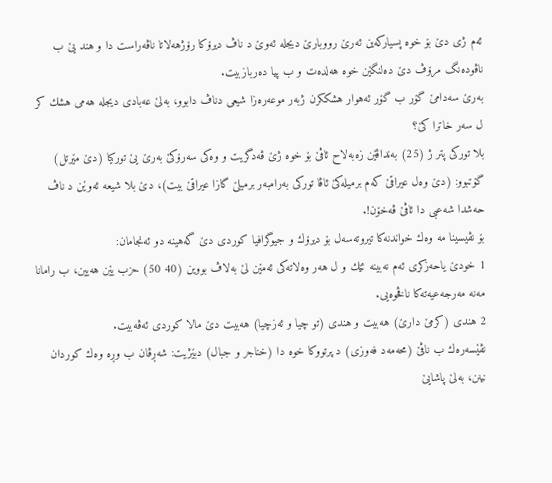ئه‌م ژى دێ بۆ خوه‌ پسیاركه‌ین ئه‌رێ رووبارێ دیجله‌ ئه‌وێ د ناڤ دیرۆكا رۆژهه‌لاتا ناڤه‌راست دا و هند یێ ب ناڤوده‌نگ مرۆڤ دێ ده‌لنگێن خوه‌ هه‌لده‌ت و ب پیا ده‌ربازبیت.
به‌رێ سه‌دامێ گۆر ب گۆر ئه‌هوار هشككرن ژبه‌ر موعه‌ره‌زا شیعى دناڤ دابوو، به‌لێ عه‌بادى دیجله‌ هه‌مى هشك كر ل سه‌ر خاترا كێ؟
بلا توركى پتر ژ (25) به‌نداڤێن زه‌به‌لاح ئاڤێ بۆ خوه‌ ژێ ڤه‌دگریت و وه‌كى سه‌رۆكێ به‌رێ یێ توركیا (دێ مێرتل) گۆتبوو: (دێ وه‌ل عیراقێ كه‌م برمیله‌كێ ئاڤا توركى به‌رامبه‌ر برمیلێ گازا عیراقێ بیت)، دێ بلا شیعه‌ ئه‌وێن د ناڤ حه‌شدا شه‌عبى دا ئاڤێ ڤه‌خۆن!.
بۆ نڤیسینا مه‌ وه‌ك خواندنه‌كا تیروته‌سه‌ل بۆ دیرۆك و جیوگرافیا كوردى دێ گه‌هینه‌ دو ئه‌نجامان:
1 خودێ یاحه‌زكرى ئه‌م نه‌بینه‌ ئێك و ل هه‌ر وه‌لاته‌كى ئه‌مێن لێ به‌لاڤ بووین (40 50) حزب یێن هه‌یین، ب رامانا مه‌نه‌ مه‌رجه‌عیه‌ته‌كا ناڤخوه‌یى.
2 هندى (كرمێ دارێ) هه‌بیت و هندى (تو چیا و ئه‌زچیا) هه‌بیت دێ مالا كوردى ئه‌ڤه‌بیت.
نڤێسه‌ره‌ك ب ناڤێ (محه‌مه‌د فه‌وزى) د پرتووكا خوه‌ دا (خناجر و جبال) دبێژیت: شه‌ڕڤان ب وڕه‌ وه‌ك كوردان نینن، به‌لێ پاشایێ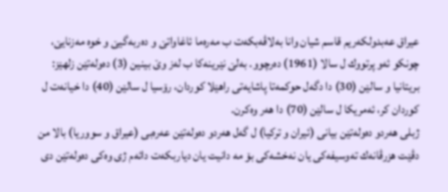عیراق عه‌بدولكه‌ریم قاسم شیان وانا به‌لاڤه‌بكه‌ت ب مه‌ره‌ما ئاغاواتێ و ده‌ربه‌گیێ و خوه‌ مه‌زنایێ، چونكو ئه‌و پرتووك ل سالا (1961) ده‌رچوو. به‌لێ نێرینه‌كا ب له‌ز وێ بینین (3) ده‌وله‌تێن زلهێز: بریتانیا و سالێن (30) دا دگه‌ل حوكمه‌تا پاشایه‌تى راهێلا كوردان، رۆسیا ل سالێن (40) دا خیانه‌ت ل كوردان كر، ئه‌مریكا ل سالێن (70) دا هه‌ر وه‌كرن.
ژبلى هه‌ردو ده‌وله‌تێن بیانى (ئیران و تركیا) ل گه‌ل هه‌ردو ده‌وله‌تێن عه‌ره‌بى (عیراق و سووریا) بالا من دڤێت هزرڤانه‌ك ته‌وسیفه‌كى یان نه‌خشه‌كى بۆ مه‌ دانیت یان دیاربكه‌ت دائه‌م ژى وه‌كى ده‌وله‌تێن دى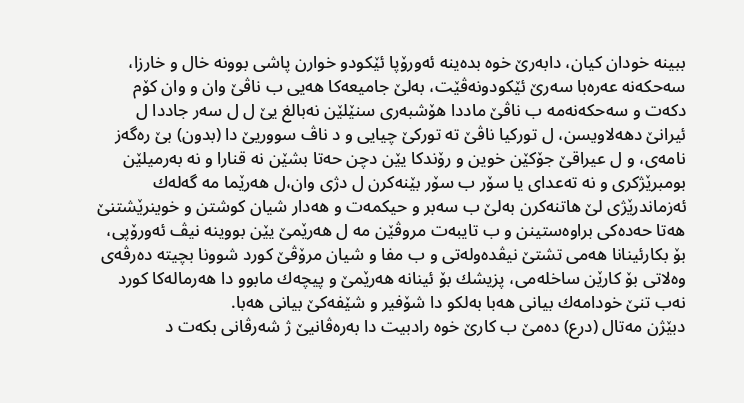ببینه‌ خودان كیان، دابه‌رێ خوه‌ بده‌ینه‌ ئه‌ورۆپا ئێكودو خوارن پاشى بوونه‌ خال و خارزا، سه‌حكه‌نه‌ عه‌ره‌با سه‌رێ ئێكودونه‌ڤێت، به‌لێ جامیعه‌كا هه‌یى ب ناڤێ وان و وان كۆم دكه‌ت و سه‌حكه‌نه‌مه‌ ب ناڤێ ماددا هۆشبه‌رى سنێلێن نه‌بالغ یێ ل ل سه‌ر جاددا ل ئیرانێ دهه‌لاویسن، ل توركیا ناڤێ ته‌ توركێ چیایى و د ناڤ سووریێ دا (بدون) بێ ره‌گه‌ز نامه‌ى، و ل عیراقێ جۆكێن خوین و رۆندكا یێن دچن حه‌تا بشێن نه‌ قنارا و نه‌ به‌رمیلێن بومبرێژكرى و نه‌ ته‌عداى یا سۆر ب سۆر بێنه‌كرن ل دژى وان،ل هه‌رێما مه‌ گه‌له‌ك ئه‌زماندرێژى لێ هاتنه‌كرن به‌لێ ب سه‌بر و حیكمه‌ت و هه‌دار شیان كوشتن و خوینرێشتنێ هه‌تا حه‌ده‌كى براوه‌ستینن و ب تایبه‌ت مروڤێن مه‌ ل هه‌رێمێ یێن بووینه‌ نیڤ ئه‌ورۆپى، بۆ بكارئینانا هه‌مى تشتێ نیڤده‌وله‌تى و ب مفا و شیان مرۆڤێ كورد شوونا بچیته‌ ده‌رڤه‌ى وه‌لاتى بۆ كارێن ساخله‌مى، پزیشك بۆ ئینانه‌ هه‌رێمێ و پیچه‌ك مابوو دا هه‌رماله‌كا كورد نه‌ب تنێ خودامه‌ك بیانى هه‌با به‌لكو دا شۆفیر و شێفه‌كێ بیانى هه‌با.
دبێژن مه‌تال (درع) ده‌مێ ب كارێ خوه‌ رادبیت دا به‌ره‌ڤانیێ ژ شه‌رڤانى بكه‌ت د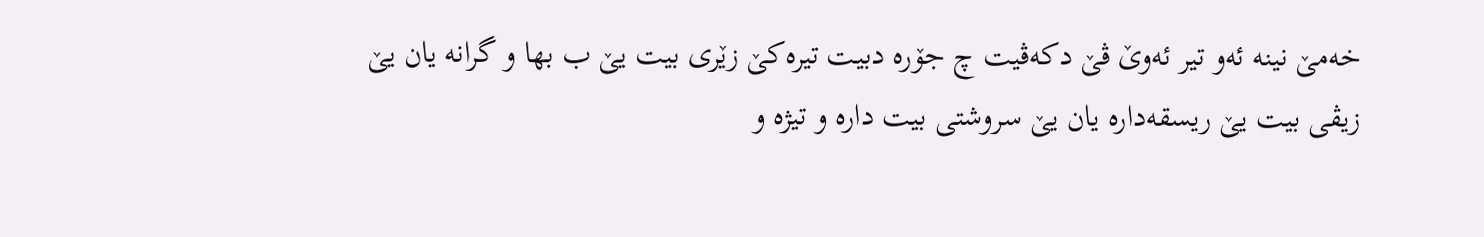خه‌مێ نینه‌ ئه‌و تیر ئه‌وێ ڤێ دكه‌ڤیت چ جۆره‌ دبیت تیره‌كێ زێرى بیت یێ ب بها و گرانه‌ یان یێ زیڤى بیت یێ ریسقه‌داره‌ یان یێ سروشتی بیت داره‌ و تیژه‌ و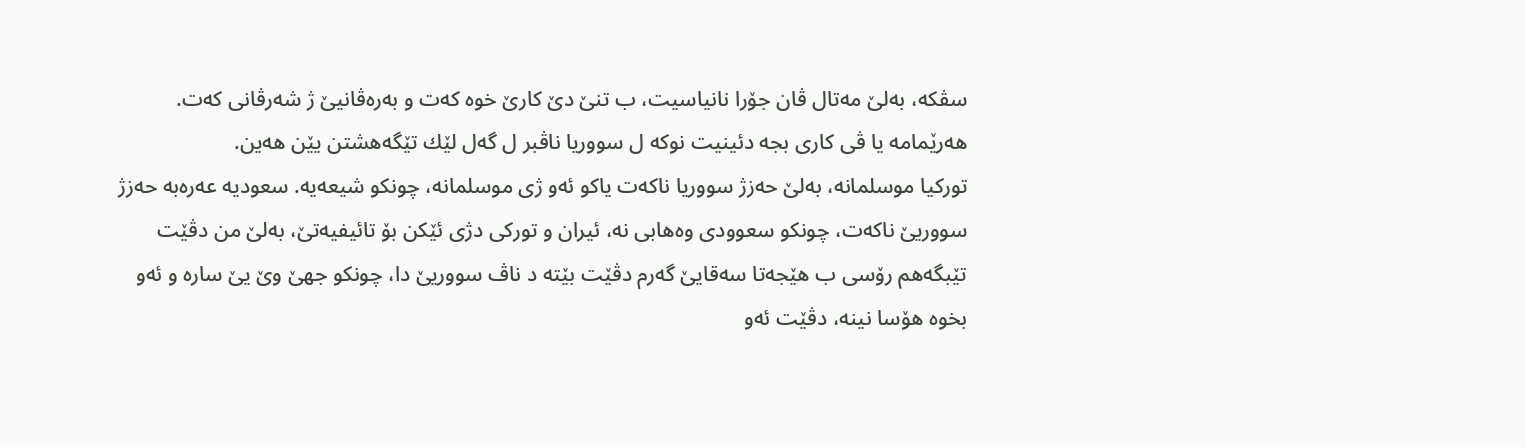سڤكه‌، به‌لێ مه‌تال ڤان جۆرا نانیاسیت، ب تنێ دێ كارێ خوه‌ كه‌ت و به‌ره‌ڤانیێ ژ شه‌رڤانى كه‌ت.
هه‌رێمامه‌ یا ڤى كارى بجه دئینیت نوكه‌ ل سووریا ناڤبر ل گه‌ل لێك تێگه‌هشتن یێن هه‌ین.
توركیا موسلمانه‌، به‌لێ حه‌زژ سووریا ناكه‌ت یاكو ئه‌و ژى موسلمانه‌، چونكو شیعه‌یه‌. سعودیه‌ عه‌ره‌به‌ حه‌زژ سووریێ ناكه‌ت، چونكو سعوودى وه‌هابى نه‌، ئیران و توركى دژى ئێكن بۆ تائیفیه‌تێ، به‌لێ من دڤێت تێبگه‌هم رۆسى ب هێجه‌تا سه‌قایێ گه‌رم دڤێت بێته‌ د ناڤ سووریێ دا، چونكو جهێ وێ یێ ساره‌ و ئه‌و بخوه‌ هۆسا نینه‌، دڤێت ئه‌و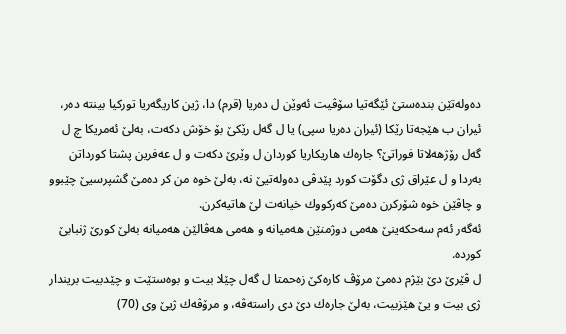ده‌وله‌تێن بنده‌ستێ ئێگه‌تیا سۆڤیت ئه‌وێن ل ده‌ریا (قرم) دا، ژین كاریگه‌ریا توركیا بینته‌ ده‌ر، ئیران ب هێجه‌تا رێكا (ئیران ده‌ریا سپى) یا ل گه‌ل رێكێ بۆ خۆش دكه‌ت، به‌لێ ئه‌مریكا چ ل گه‌ل رۆژهه‌لاتا فوراتێ؟ جاره‌ك هاریكاریا كوردان ل وێرێ دكه‌ت و ل عه‌فرین پشتا كورداتن به‌ردا و ل عێراق ژى دگۆت كورد پێدڤى ده‌وله‌تیێ نه‌، به‌لێ خوه‌ من كر ده‌مێ گشپرسیێ چێبوو و چاڤێن خوه‌ شۆركرن ده‌مێ كه‌ركووك خیانه‌ت لێ هاتیه‌كرن.
ئه‌گه‌ر ئه‌م سه‌حكه‌ینێ هه‌مى دوژمنێن هه‌میانه‌ و هه‌مى هه‌ڤالێن هه‌میانه‌ به‌لێ كورێ ژنبابێ كورده‌.
ل ڤێرێ دێ بێژم ده‌مێ مرۆڤ كاره‌كێ زه‌حمتا ل گه‌ل چێلا بیت و بوه‌ستێت و چێدبیت بریندار ژى بیت و یێ هێزبیت، به‌لێ جاره‌ك دێ دى راسته‌ڤه‌، و مرۆڤه‌ك ژیێ وى (70)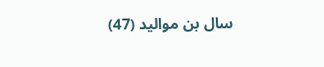سال بن موالید (47)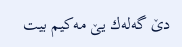دێ گه‌له‌ك یێ مه‌كیم بیت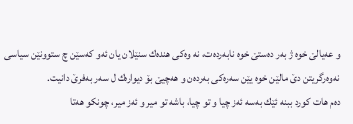و عه‌یالێ خوه‌ ژ به‌ر ده‌ستێ خوه‌ نابه‌رده‌ت، نه‌ وه‌كى هنده‌ك سنێلان یان ئه‌و كه‌سێن چ ستوونێن سیاسى نه‌وه‌رگریتن دێ مالێن خوه‌ یێن سه‌ره‌كى به‌رده‌ن و هه‌چیێ بۆ دیواره‌ك ل سه‌ر به‌فرێ دانیت.
ده‌م هات كورد ببنه‌ ئێك به‌سه‌ ئه‌ز چیا و تو چیا، باشه‌ تو میر و ئه‌ز میر، چونكو هه‌تا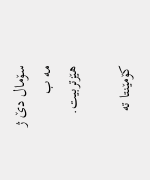سۆمال دێ ژ مه‌ ب هێزتربیت.

کۆمێنتا تە